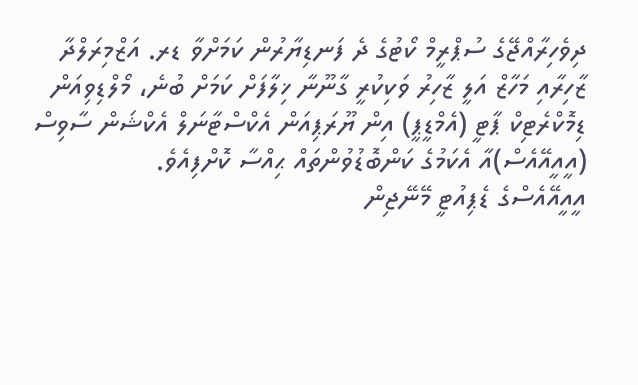ދިވެހިރާއްޖޭގެ ސުޕްރީމް ކޯޓުގެ ދެ ފަނޑިޔާރުން ކަމަށްވާ ޑރ. އަޒްމިރަލްދާ ޒާހިރާއި މަހާޒް އަލީ ޒާހިރު ވަކިކުރީ ގާނޫނާ ޚިލާފަށް ކަމަށް ބުނެ، މޯލްޑިވިއަން ޑިމޮކްރެޓިކް ޕާޓީ (އެމްޑީޕީ) އިން ޔޫރަޕިއަން އެކްސްޓާނަލް އެކްޝަން ސާވިސް (އީއީއޭއެސް)އާ އެކަމުގެ ކަންބޮޑުވުންތައް ޙިއްސާ ކޮށްފިއެވެ.
އީއީއޭއެސްގެ ޑެޕިއުޓީ މޭނޭޖިން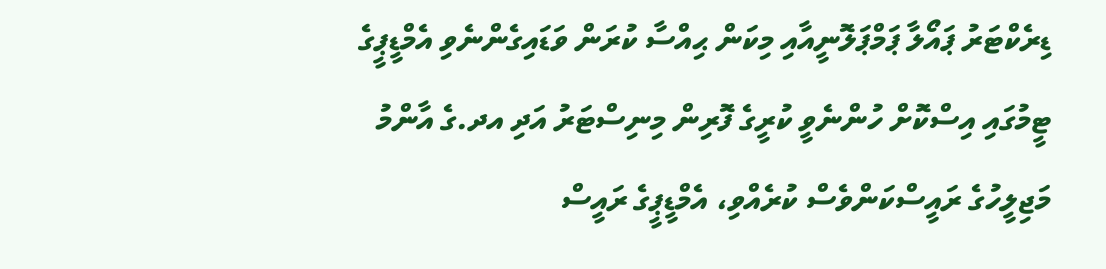ޑިރެކްޓަރު ޕައޯލާ ޕަމްޕަލޮނީއާއި މިކަން ޙިއްސާ ކުރަން ވަޑައިގެންނެވި އެމްޑީޕީގެ ޓީމުގައި އިސްކޮށް ހުންނެވީ ކުރީގެ ފޮރިން މިނިސްޓަރު އަދި އދ.ގެ އާންމު މަޖިލީހުގެ ރައީސްކަންވެސް ކުރެއްވި، އެމްޑީޕީގެ ރައީސް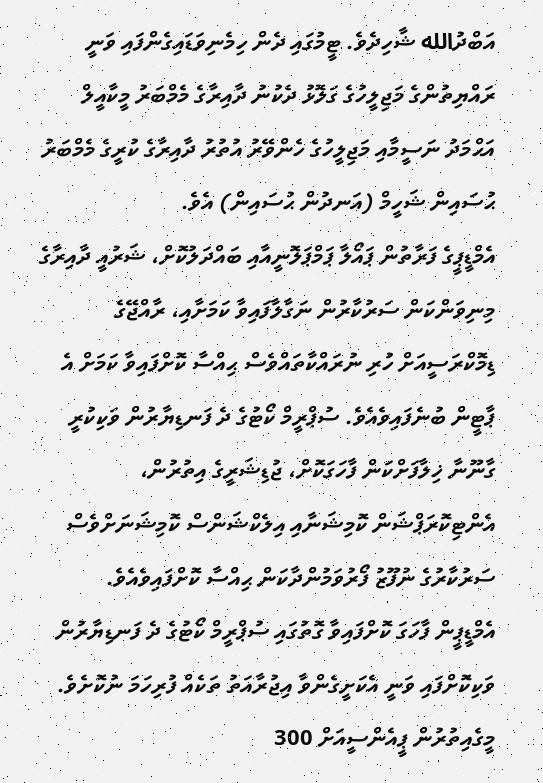އަބްދުالله ޝާހިދެވެ. ޓީމުގައި ދެން ހިމެނިވަޑައިގެންފައި ވަނީ ރައްޔިތުންގެ މަޖިލީހުގެ ގަލޮޅު ދެކުނު ދާއިރާގެ މެމްބަރު މީކާއީލް އަޙްމަދު ނަސީމާއި މަޖިލީހުގެ ހެންވޭރު އުތުރު ދާއިރާގެ ކުރީގެ މެމްބަރު ޙުސައިން ޝަހީމް (އަނދުން ޙުސައިން) އެވެ.
އެމްޑީޕީގެ ފަރާތުން ޕައޯލާ ޕަމްޕަލޮނީއާއި ބައްދަލުކޮށް، ޝަރުއީ ދާއިރާގެ މިނިވަންކަން ސަރުކާރުން ނަގާލާފައިވާ ކަމަށާއި، ރާއްޖޭގެ ޑިމޮކްރަސީއަށް ހުރި ނުރައްކާތައްވެސް ޙިއްސާ ކޮށްފައިވާ ކަމަށް އެ ޕާޓީން ބުނެފައިވެއެވެ. ސުޕްރީމް ކޯޓުގެ ދެ ފަނޑިޔާރުން ވަކިކުރީ ގާނޫނާ ޚިލާފަށްކަން ފާހަގަކޮށް، ޖުޑިޝަރީގެ އިތުރުން، އެންޓިކޮރަޕްޝަން ކޮމިޝަނާއި އިލެކްޝަންސް ކޮމިޝަނަށްވެސް ސަރުކާރުގެ ނުފޫޒު ފޯރުވަމުންދާކަން ޙިއްސާ ކޮށްފައިވެއެވެ.
އެމްޑީޕީން ފާހަގަ ކޮށްފައިވާ ގޮތުގައި ސުޕްރީމް ކޯޓުގެ ދެ ފަނޑިޔާރުން ވަކިކޮށްފައި ވަނީ އެކަށީގެންވާ އިޖުރާއަތު ތަކެއް ފުރިހަމަ ނުކޮށެވެ. މީގެއިތުރުން ޕީއެންސީއަށް 300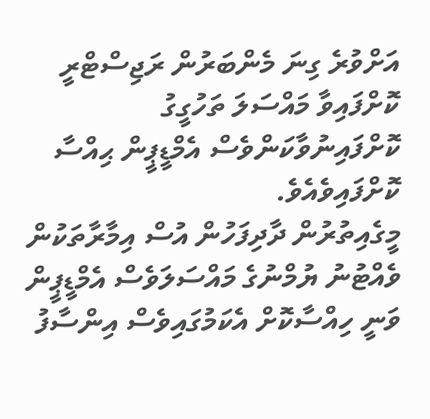އަށްވުރެ ގިނަ މެންބަރުން ރަޖިސްޓްރީ ކޮށްފައިވާ މައްސަލަ ތަހުގީގު ކޮށްފައިނުވާކަންވެސް އެމްޑީޕީން ޙިއްސާ ކޮށްފައިވެއެވެ.
މީގެއިތުރުން ދާދިފަހުން އުސް އިމާރާތަކުން ވެއްޓުނު ޔުމްނުގެ މައްސަލަވެސް އެމްޑީޕީން ވަނީ ހިއްސާކޮށް އެކަމުގައިވެސް އިންސާފު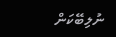ނުލިބޭކަން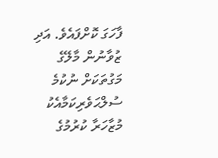ފާހަގަ ކޮށްފައެވެ. އަދި ޒުވާނުން މާލޭގެ މަގުތަކަށް ނުކުމެ ސުލްޙަވެރިކަމާއެކު މުޒާހަރާ ކުރުމުގެ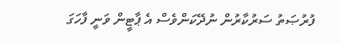ފުރުޞަތު ސަރުކާރުން ނުދޭކަންވެސް އެ ޕާޓީން ވަނީ ފާހަގަ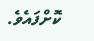ކޮށްފައެވެ.